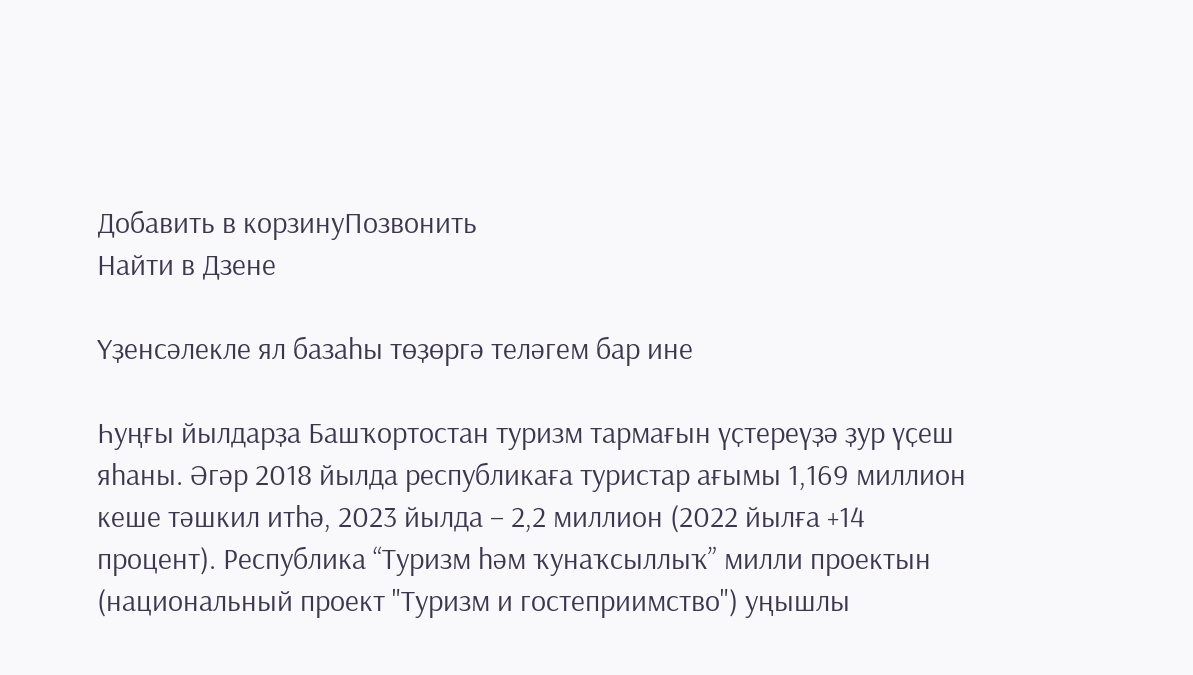Добавить в корзинуПозвонить
Найти в Дзене

Үҙенсәлекле ял базаһы төҙөргә теләгем бар ине

Һуңғы йылдарҙа Башҡортостан туризм тармағын үҫтереүҙә ҙур үҫеш яһаны. Әгәр 2018 йылда республикаға туристар ағымы 1,169 миллион кеше тәшкил итһә, 2023 йылда – 2,2 миллион (2022 йылға +14 процент). Республика “Туризм һәм ҡунаҡсыллыҡ” милли проектын (национальный проект "Туризм и гостеприимство") уңышлы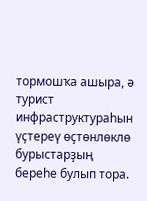тормошҡа ашыра, ә турист инфраструктураһын үҫтереү өҫтөнлөклө бурыстарҙың береһе булып тора.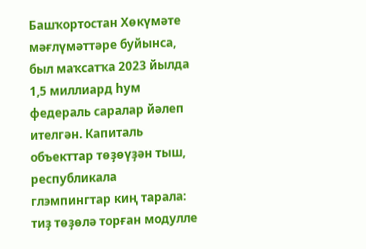Башҡортостан Хөкүмәте мәғлүмәттәре буйынса, был маҡсатҡа 2023 йылда 1,5 миллиард һум федераль саралар йәлеп ителгән. Капиталь объекттар төҙөүҙән тыш, республикала глэмпингтар киң тарала: тиҙ төҙөлә торған модулле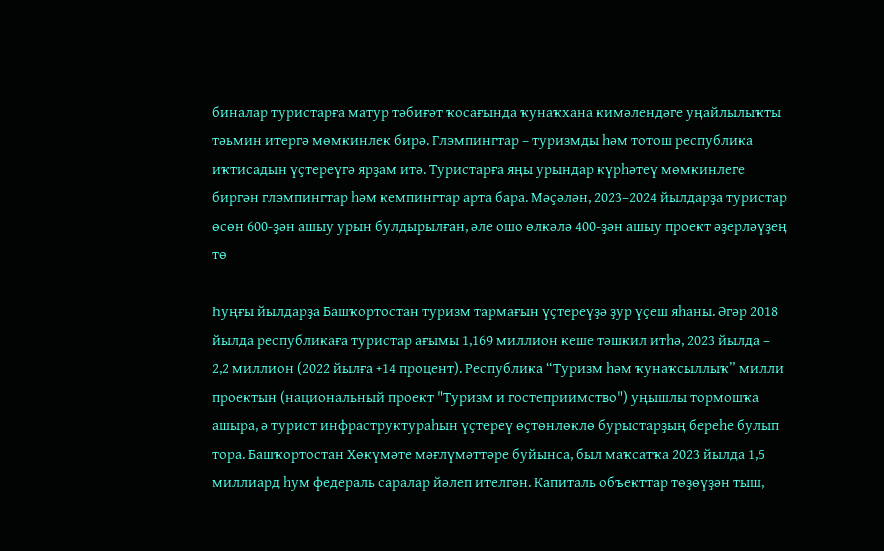биналар туристарға матур тәбиғәт ҡосағында ҡунаҡхана кимәлендәге уңайлылыҡты тәьмин итергә мөмкинлек бирә. Глэмпингтар – туризмды һәм тотош республика иҡтисадын үҫтереүгә ярҙам итә. Туристарға яңы урындар күрһәтеү мөмкинлеге биргән глэмпингтар һәм кемпингтар арта бара. Мәҫәлән, 2023–2024 йылдарҙа туристар өсөн 600-ҙән ашыу урын булдырылған, әле ошо өлкәлә 400-ҙән ашыу проект әҙерләүҙең тө

Һуңғы йылдарҙа Башҡортостан туризм тармағын үҫтереүҙә ҙур үҫеш яһаны. Әгәр 2018 йылда республикаға туристар ағымы 1,169 миллион кеше тәшкил итһә, 2023 йылда – 2,2 миллион (2022 йылға +14 процент). Республика “Туризм һәм ҡунаҡсыллыҡ” милли проектын (национальный проект "Туризм и гостеприимство") уңышлы тормошҡа ашыра, ә турист инфраструктураһын үҫтереү өҫтөнлөклө бурыстарҙың береһе булып тора. Башҡортостан Хөкүмәте мәғлүмәттәре буйынса, был маҡсатҡа 2023 йылда 1,5 миллиард һум федераль саралар йәлеп ителгән. Капиталь объекттар төҙөүҙән тыш,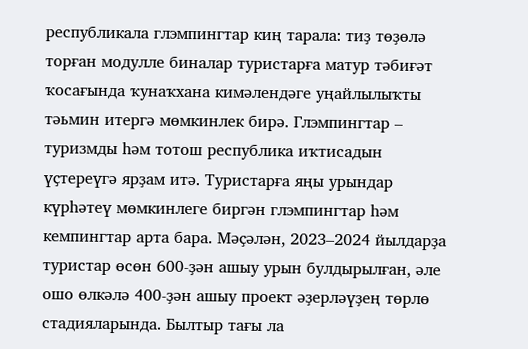республикала глэмпингтар киң тарала: тиҙ төҙөлә торған модулле биналар туристарға матур тәбиғәт ҡосағында ҡунаҡхана кимәлендәге уңайлылыҡты тәьмин итергә мөмкинлек бирә. Глэмпингтар – туризмды һәм тотош республика иҡтисадын үҫтереүгә ярҙам итә. Туристарға яңы урындар күрһәтеү мөмкинлеге биргән глэмпингтар һәм кемпингтар арта бара. Мәҫәлән, 2023–2024 йылдарҙа туристар өсөн 600-ҙән ашыу урын булдырылған, әле ошо өлкәлә 400-ҙән ашыу проект әҙерләүҙең төрлө стадияларында. Былтыр тағы ла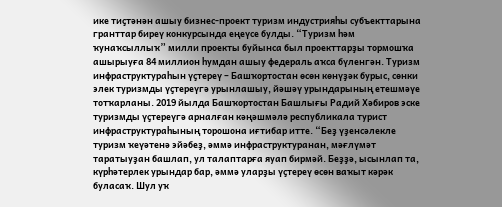ике тиҫтәнән ашыу бизнес-проект туризм индустрияһы субъекттарына гранттар биреү конкурсында еңеүсе булды. “Туризм һәм ҡунаҡсыллыҡ” милли проекты буйынса был проекттарҙы тормошҡа ашырыуға 84 миллион һумдан ашыу федераль аҡса бүленгән. Туризм инфраструктураһын үҫтереү – Башҡортостан өсөн көнүҙәк бурыс, сөнки элек туризмды үҫтереүгә урынлашыу, йәшәү урындарының етешмәүе тотҡарланы. 2019 йылда Башҡортостан Башлығы Радий Хәбиров эске туризмды үҫтереүгә арналған кәңәшмәлә республикала турист инфраструктураһының торошона иғтибар итте. “Беҙ үҙенсәлекле туризм ҡеүәтенә эйәбеҙ, әммә инфраструктуранан, мәғлүмәт таратыуҙан башлап, ул талаптарға яуап бирмәй. Беҙҙә, ысынлап та, күрһәтерлек урындар бар, әммә уларҙы үҫтереү өсөн ваҡыт кәрәк буласаҡ. Шул уҡ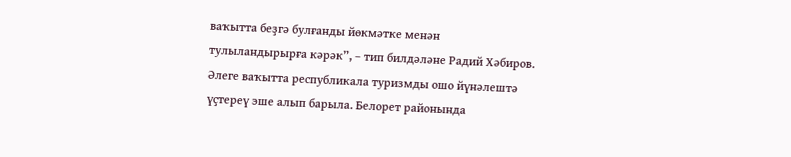ваҡытта беҙгә булғанды йөкмәтке менән тулыландырырға кәрәк”, – тип билдәләне Радий Хәбиров. Әлеге ваҡытта республикала туризмды ошо йүнәлештә үҫтереү эше алып барыла. Белорет районында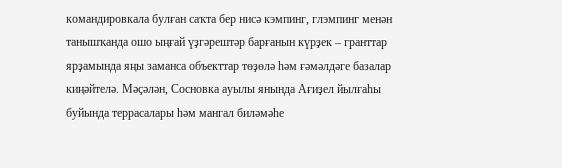командировкала булған саҡта бер нисә кэмпинг, глэмпинг менән танышҡанда ошо ыңғай үҙгәрештәр барғанын күрҙек – гранттар ярҙамында яңы заманса объекттар төҙөлә һәм ғәмәлдәге базалар киңәйтелә. Мәҫәлән, Сосновка ауылы янында Ағиҙел йылғаһы буйында террасалары һәм мангал биләмәһе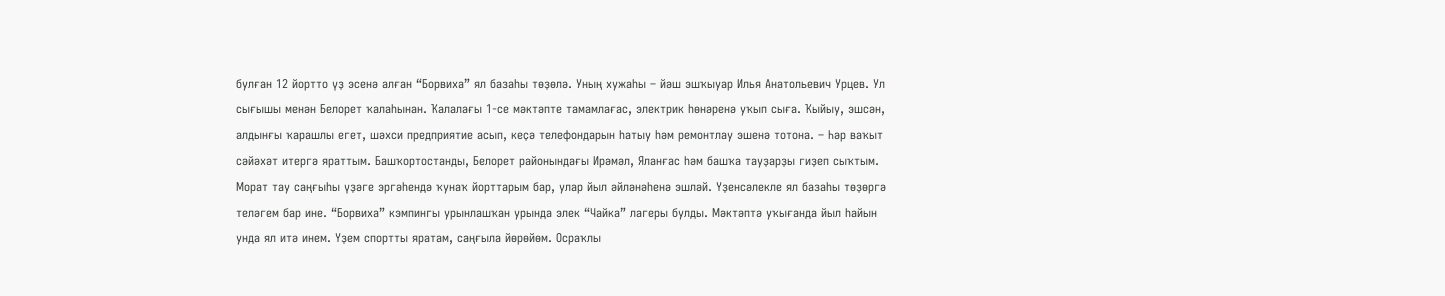булған 12 йортто үҙ эсенә алған “Борвиха” ял базаһы төҙөлә. Уның хужаһы – йәш эшҡыуар Илья Анатольевич Урцев. Ул сығышы менән Белорет ҡалаһынан. Ҡалалағы 1-се мәктәпте тамамлағас, электрик һөнәренә уҡып сыға. Ҡыйыу, эшсән, алдынғы ҡарашлы егет, шәхси предприятие асып, кеҫә телефондарын һатыу һәм ремонтлау эшенә тотона. – Һәр ваҡыт сәйәхәт итергә яраттым. Башҡортостанды, Белорет районындағы Ирәмәл, Яланғас һәм башҡа тауҙарҙы гиҙеп сыҡтым. Морат тау саңғыһы үҙәге эргәһендә ҡунаҡ йорттарым бар, улар йыл әйләнәһенә эшләй. Үҙенсәлекле ял базаһы төҙөргә теләгем бар ине. “Борвиха” кэмпингы урынлашҡан урында элек “Чайка” лагеры булды. Мәктәптә уҡығанда йыл һайын унда ял итә инем. Үҙем спортты яратам, саңғыла йөрөйөм. Осраҡлы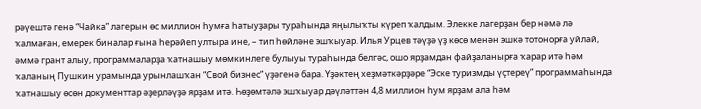рәүештә генә “Чайка” лагерын өс миллион һумға һатыуҙары тураһында яңылыҡты күреп ҡалдым. Элекке лагерҙан бер нәмә лә ҡалмаған, емерек биналар ғына һерәйеп ултыра ине, – тип һөйләне эшҡыуар. Илья Урцев тәүҙә үҙ көсө менән эшкә тотонорға уйлай, әммә грант алыу, программаларҙа ҡатнашыу мөмкинлеге булыуы тураһында белгәс, ошо ярҙамдан файҙаланырға ҡарар итә һәм ҡаланың Пушкин урамында урынлашҡан “Свой бизнес” үҙәгенә бара. Үҙәктең хеҙмәткәрҙәре “Эске туризмды үҫтереү” программаһында ҡатнашыу өсөн документтар әҙерләүҙә ярҙам итә. Һөҙөмтәлә эшҡыуар дәүләттән 4,8 миллион һум ярҙам ала һәм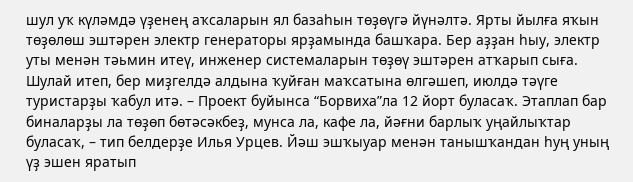шул уҡ күләмдә үҙенең аҡсаларын ял базаһын төҙөүгә йүнәлтә. Ярты йылға яҡын төҙөлөш эштәрен электр генераторы ярҙамында башҡара. Бер аҙҙан һыу, электр уты менән тәьмин итеү, инженер системаларын төҙөү эштәрен атҡарып сыға. Шулай итеп, бер миҙгелдә алдына ҡуйған маҡсатына өлгәшеп, июлдә тәүге туристарҙы ҡабул итә. – Проект буйынса “Борвиха”ла 12 йорт буласаҡ. Этаплап бар биналарҙы ла төҙөп бөтәсәкбеҙ, мунса ла, кафе ла, йәғни барлыҡ уңайлыҡтар буласаҡ, – тип белдерҙе Илья Урцев. Йәш эшҡыуар менән танышҡандан һуң уның үҙ эшен яратып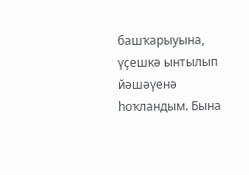башҡарыуына, үҫешкә ынтылып йәшәүенә һоҡландым. Бына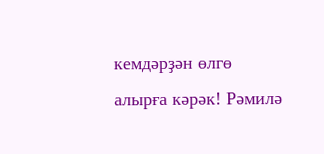кемдәрҙән өлгө алырға кәрәк! Рәмилә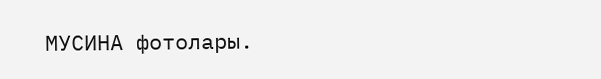МУСИНА фотолары.